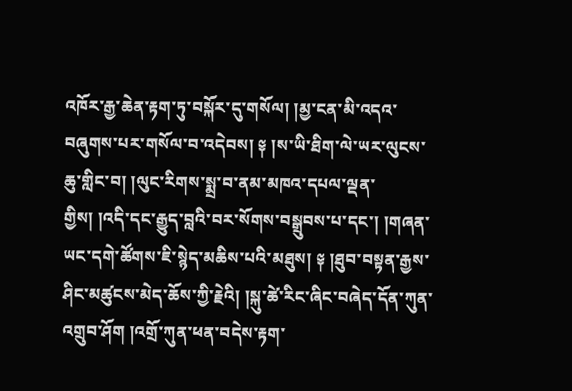འཁོར་རྒྱ་ཆེན་རྟག་ཏུ་བསྐོར་དུ་གསོལ། །མྱ་ངན་མི་འདའ་བཞུགས་པར་གསོལ་བ་འདེབས། ༈ །ས་ཡི་ཐིག་ལེ་ཡར་ལུངས་ཆུ་གླིང་བ། །ལུང་རིགས་སྨྲ་བ་ནམ་མཁའ་དཔལ་ལྡན་གྱིས། །འདི་དང་རྒྱུད་བླའི་བར་སོགས་བསྒྲུབས་པ་དང་། །གཞན་ཡང་དགེ་ཚོགས་ཇི་སྙེད་མཆིས་པའི་མཐུས། ༈ །ཐུབ་བསྟན་རྒྱས་ཤིང་མཚུངས་མེད་ཆོས་ཀྱི་རྗེའི། །སྐུ་ཚེ་རིང་ཞིང་བཞེད་དོན་ཀུན་འགྲུབ་ཤོག །འགྲོ་ཀུན་ཕན་བདེས་རྟག་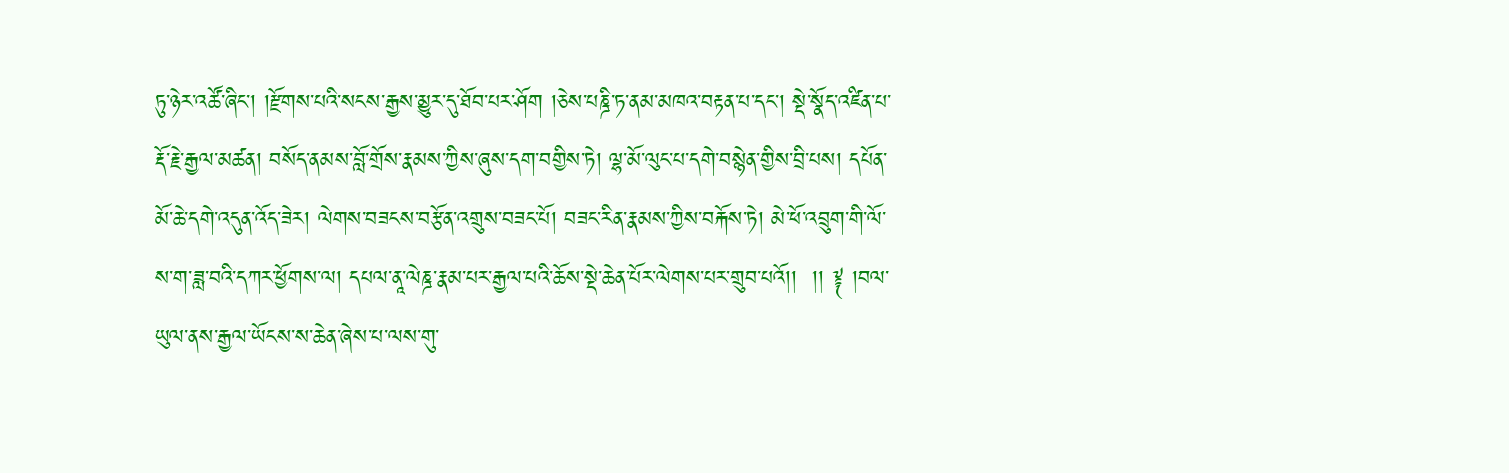ཏུ་ཉེར་འཚོ་ཞིང་། །རྫོགས་པའི་སངས་རྒྱས་མྱུར་དུ་ཐོབ་པར་ཤོག །ཅེས་པཎྜི་ཏ་ནམ་མཁའ་བརྟན་པ་དང་། སྡེ་སྣོད་འཛིན་པ་རྡོ་རྗེ་རྒྱལ་མཚན། བསོད་ནམས་བློ་གྲོས་རྣམས་ཀྱིས་ཞུས་དག་བགྱིས་ཏེ། ལྷ་མོ་ལུང་པ་དགེ་བསྙེན་གྱིས་བྲི་པས། དཔོན་མོ་ཆེ་དགེ་འདུན་འོད་ཟེར། ལེགས་བཟངས་བརྩོན་འགྲུས་བཟང་པོ། བཟང་རིན་རྣམས་ཀྱིས་བརྐོས་ཏེ། མེ་ཕོ་འབྲུག་གི་ལོ་ས་ག་ཟླ་བའི་དཀར་ཕྱོགས་ལ། དཔལ་ནཱ་ལེཎྜ་རྣམ་པར་རྒྱལ་པའི་ཆོས་སྡེ་ཆེན་པོར་ལེགས་པར་གྲུབ་པའོ།།  །། ༈ །བལ་ཡུལ་ནས་རྒྱལ་ཡོངས་ས་ཆེན་ཞེས་པ་ལས་གུ་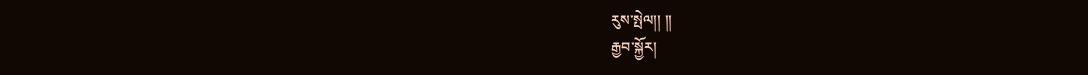རུས་སྤེལ།། །།
རྒྱབ་སྐྱོར།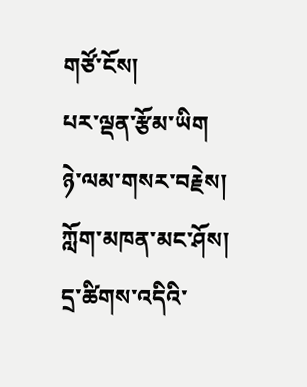གཙོ་ངོས།
པར་ལྡན་རྩོམ་ཡིག
ཉེ་ལམ་གསར་བརྗེས།
ཀློག་མཁན་མང་ཤོས།
དྲ་ཚིགས་འདིའི་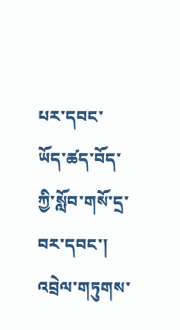པར་དབང་ཡོད་ཚད་བོད་ཀྱི་སློབ་གསོ་དྲ་བར་དབང་།
འབྲེལ་གཏུགས་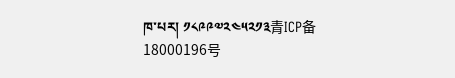ཁ་པར། ༡༨༩༩༧༢༤༥༢༡༣青ICP备18000196号